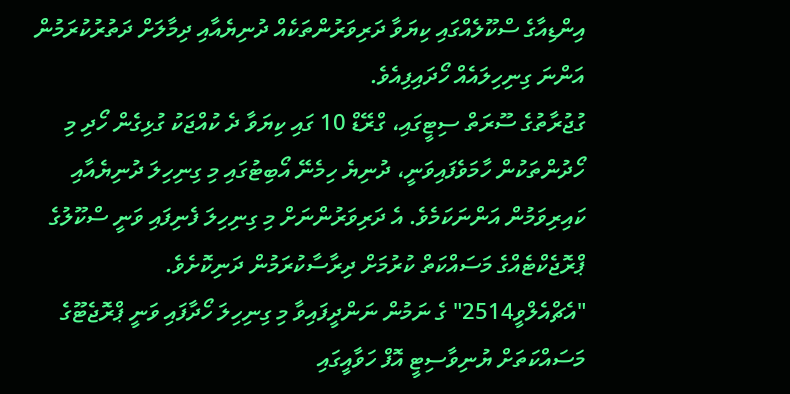އިންޑިއާގެ ސްކޫލެއްގައި ކިޔަވާ ދަރިވަރުންތަކެއް ދުނިޔެއާއި ދިމާލަށް ދަތުރުކުރަމުން އަންނަ ގިނިހިލައެއް ހޯދައިފިއެވެ.
ގުޖުރާތުގެ ސޫރަތް ސިޓީގައި، ގްރޭޑް 10 ގައި ކިޔަވާ ދެ ކުއްޖަކު ގުޅިގެން ހޯދި މި ހޯދުންތަކުން ހާމަވެފައިވަނީ، ދުނިޔެ ހިމެނޭ އޯބިޓުގައި މި ގިނިހިލަ ދުނިޔެއާއި ކައިރިވަމުން އަންނަކަމެވެ. އެ ދަރިވަރުންނަށް މި ގިނިހިލަ ފެނިފައި ވަނީ ސްކޫލުގެ ޕްރޮޖެކްޓެއްގެ މަސައްކަތް ކުރުމަށް ދިރާސާކުރަމުން ދަނިކޮށެވެ.
"އެޗްއެލްވީ2514" ގެ ނަމުން ނަންދީފައިވާ މި ގިނިހިލަ ހޯދާފައި ވަނީ ޕްރޮޖެޓޫގެ މަސައްކަތަށް ޔުނިވާސިޓީ އޮފް ހަވާއީގައި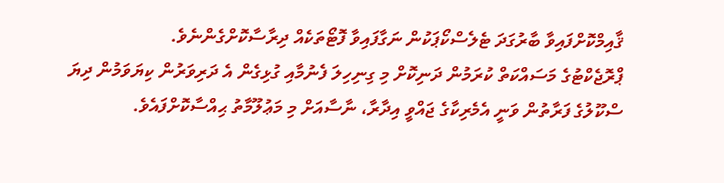ޤާއިމްކޮށްފައިވާ ބާރުގަދަ ޓެލެސްކޯޕަކުން ނަގާފައިވާ ފޮޓޯތަކެއް ދިރާސާކޮށްގެންނެވެ.
ޕްރޮޖެކްޓުގެ މަސައްކަތް ކުރަމުން ދަނިކޮށް މި ގިނިހިލަ ފެނުމާއި ގުޅިގެން އެ ދަރިވަރުން ކިޔަވަމުން ދިޔަ ސްކޫލުގެ ފަރާތުން ވަނީ އެމެރިކާގެ ޖައްވީ އިދާރާ، ނާސާއަށް މި މަޢުލޫމާތު ޙިއްސާކޮށްފައެވެ.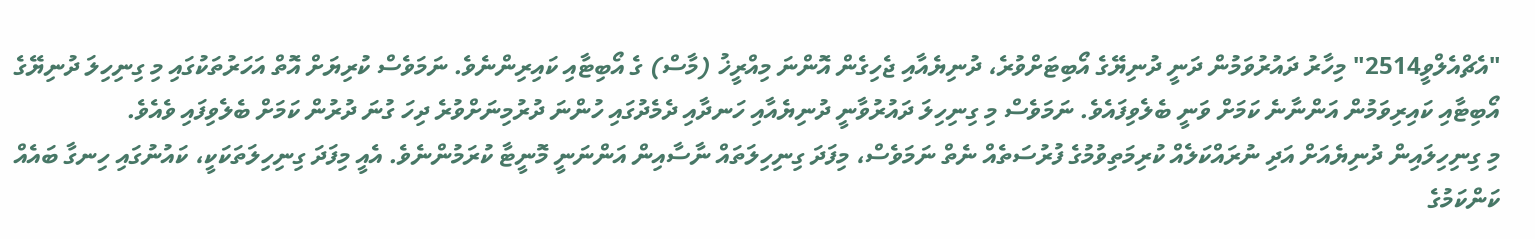"އެޗްއެލްވީ2514" މިހާރު ދައުރުވަމުން ދަނީ ދުނިޔޭގެ އޯބިޓަށްވުރެ، ދުނިޔެއާއި ޖެހިގެން އޮންނަ މިއްރީޚު (މާސް) ގެ އޯބިޓާއި ކައިރިންނެވެ. ނަމަވެސް ކުރިޔަށް އޮތް އަހަރުތަކުގައި މި ގިނިހިލަ ދުނިޔޭގެ އޯބިޓާއި ކައިރިވަމުން އަންނާނެ ކަމަށް ވަނީ ބެލެވިފައެވެ. ނަމަވެސް މި ގިނިހިލަ ދައުރުވާނީ ދުނިޔެއާއި ހަނދާއި ދެމެދުގައި ހުންނަ ދުރުމިނަށްވުރެ ދިހަ ގުނަ ދުރުން ކަމަށް ބެލެވިފައި ވެއެވެ.
މި ގިނިހިލައިން ދުނިޔެއަށް އަދި ނުރައްކަލެއް ކުރިމަތިވުމުގެ ފުރުސަތެއް ނެތް ނަމަވެސް، މިފަދަ ގިނިހިލަތައް ނާސާއިން އަންނަނީ މޮނީޓާ ކުރަމުންނެވެ. އެއީ މިފަދަ ގިނިހިލަތަކަކީ، ކައުނުގައި ހިނގާ ބައެއް ކަންކަމުގެ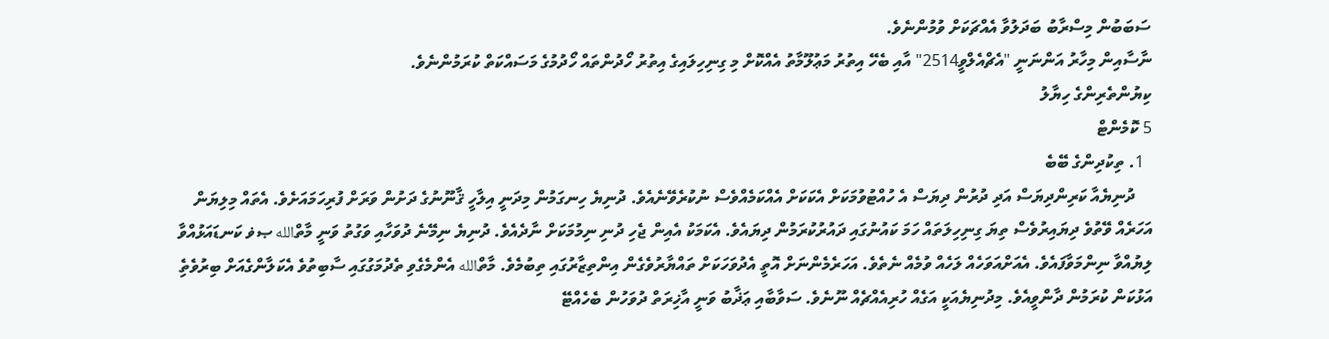ސަބަބުން މިސްރާބު ބަދަލުވާ އެއްޗަކަށް ވުމުންނެވެ.
ނާސާއިން މިހާރު އަންނަނީ "އެޗްއެލްވީ2514" އާއި ބެހޭ އިތުރު މަޢުލޫމާތު އެއްކޮށް މި ގިނިހިލައިގެ އިތުރު ހޯދުންތައް ހޯދުމުގެ މަސައްކަތް ކުރަމުންނެވެ.
ކިޔުންތެރިންގެ ހިޔާލު
5 ކޮމެންޓް
  1. ތިކުދިންގެ ބޭބެ
    ދުނިޔެއާ ކަރިންދިޔަސް އަދި ދުރުން ދިޔަސް އެ ހުއްޓުވުމަކަށް އެކަކަށް އެއްކަމެއްވެސް ނުކުރެވޭނެއެވެ. ދުނިޔެ ހިނގަމުން މިދަނީ އިލާހީ ޤާނޫނުގެ ދަށުން ވަރަށް ފުރިހަމައަށެވެ. އެތައް މިލިޔަން އަހަރެއް ވޭތުވެ ދިޔައިރުވެސް ތިޔަ ގިނިހިލަތައް ހަމަ ކައުނުގައި ދައުރުކުރަމުން ދިޔައެވެ. އެކަމަކު އެއިން ޖެހި ދުނި ނިމުމަކަށް ނާދެއެވެ. ދުނިޔެ ނިމޭނެ ދުވަހާއި ވަގުތު ވަނީ މާތްالله ޞޥ ކަނޑައަޅުއްވާ ލިޔުއްވާ ނިންމަވާފައެވެ. އެއަށްއަވަހެއް ލަހެއް ވުމެއް ނެތެވެ. އަހަރެމެންނަށް އޮތީ އެދުވަހަކަށް ތައްޔާރުވެގެން އިންތިޒާރުގައި ތިބުމެވެ. މާތްالله އެންމެގެވި ތެދުމަގުގައި ސާބިތުވެ އެކަލާންގެއަށް ބިރުވެތިެ އަޅުކަން ކުރަމުން ދާންވީއެވެ. މިދުނިޔެއަކީ އަގެއް ހުރިއެއްޗެއް ނޫނެވެ. ސަވާބާއި ޢަޛާބު ވަނީ އާޚިރަތް ދުވަހުން ބެހެއްޓޭ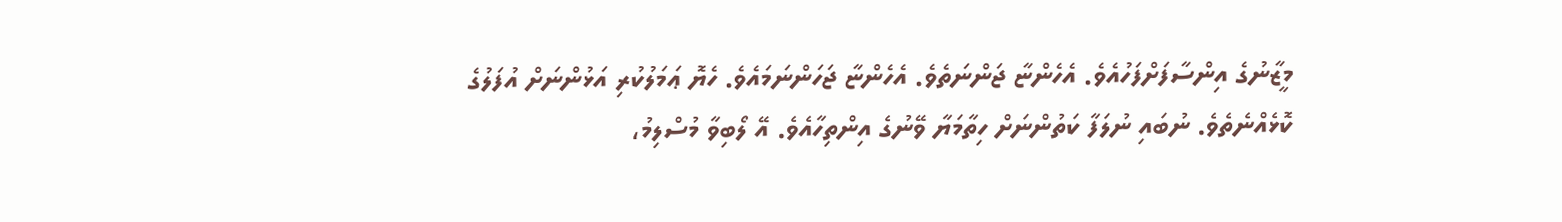މީޒާނުގެ އިންސާފަށްފަހުއެވެ. އެހެންޏާ ޖަންނަތެވެ. އެހެންޏާ ޖަހަންނަމައެވެ. ހެޔޮ ޢަމަލުކުރި އަޅުންނަށް އުފަލުގެ ކޮޅެއްނެތެވެ. ނުބައި ނުލަފާ ކަތުންނަށް ހިތާމަޔާ ވޭނުގެ އިންތިހާއެވެ. އޭ ލޯބިވާ މުސްލިމު،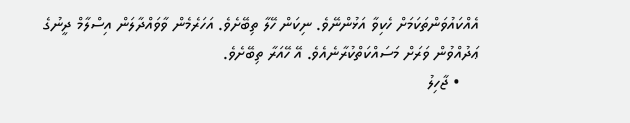އެއްކައުވަންތަކަމަށް ހެކިވާ އަޅުންނޭވެ. ނިކަން ހޭލާ ތިބޭށެވެ. އަހަރެމެން ވާވައްދާލަން އިސްލާމް ދީނުގެ ޢަދުއްވުން ވަރަށް މަސައްކަތްކުރާނެއެވެ. އޭ ހޭއަރާ ތިބޭށެވެ.
    • ޖާހިލު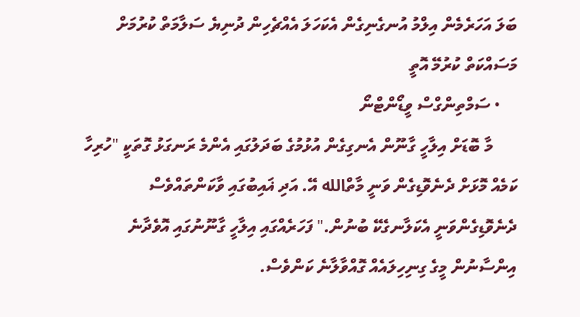ބަލަ އަހަރެމެން އިލްމު އުނގެނިގެން އެކަހަލަ އެއްޗެހިން ދުނިޔެ ސަލާމަތް ކުރުމަށް މަސައްކަތް ކުރުމޭ އޮތީ
    • ސަމްތިންގްސް ވީޑޯންޓްނޯ
      މާ ބޮޑަށް އިލާހީ ގާނޫން އެނގިގެން އުޅުމުގެ ބަދަލުގައި އެންމެ ރަނގަޅު ގޮތަކީ "ހުރިހާ ކަމެއް މޮޅަށް ދެނެވޮޑިގެން ވަނީ މާތްالله އޭ. އަދި ޣައިބުގައި ވާކަންތައްވެސް ދެނެވޮޑިގެންވަނީ އެކަލާނގެކޭ ބުނުން." ފަހަރެއްގައި އިލާހީ ގާނޫނުގައި އޮވެދާނެ އިންސާނުން މީގެ ގިނިހިލައެއް ގޮއްވާލާނެ ކަންވެސް.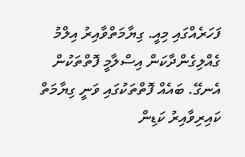ފަހަރެއްގައި މިއީ. ގިޔާމަތްވާއިރު އިލްމު ގެއްލިގެންދާކަން އިސްލާމީ ފޮތްތަކުން އެނގޭ. ބައެއް ފޮތްތަކުގައި ވަނީ ގިޔާމަތް ކައިރިވާއިރު ކަޑިން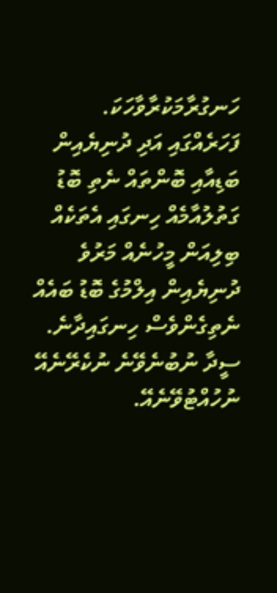ހަނގުރާމަކުރާވާހަކަ. ފަހަރެއްގައި އަދި ދުނިޔެއިން ބަޑިއާއި ބޮންތައް ނެތި ބޮޑު ގަތުލުއާމެއް ހިނގައި އެތަކެއް ބިލިއަން މީހުނެއް މަރުވެ ދުނިޔެއިން އިލްމުގެ ބޮޑު ބައެއް ނެތިގެންވެސް ހިނގައިދާނެ. ސީދާ ނުބުނެވޭނެ ނުކެރޭނެއޭ ނުހުއްޓުވޭނެއޭ.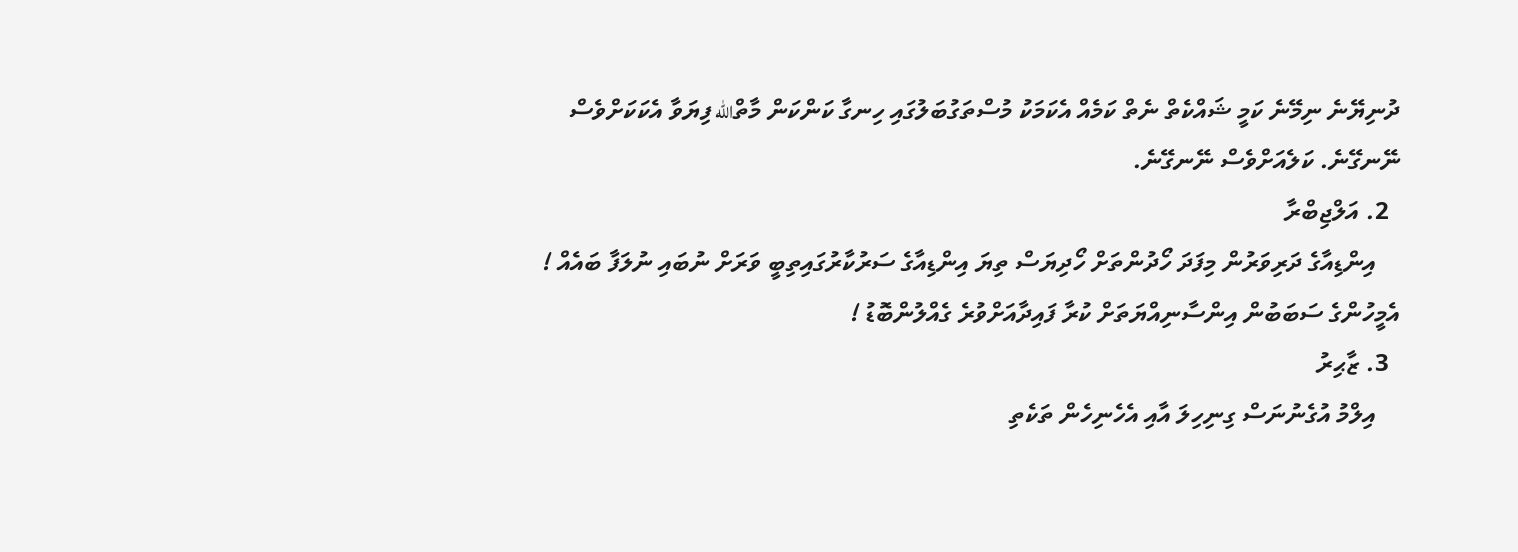ދުނިޔޭނެ ނިމޭނެ ކަމީ ޝައްކެތް ނެތް ކަމެއް އެކަމަކު މުސްތަގުބަލުގައި ހިނގާ ކަންކަން މާތްالله ފިޔަވާ އެކަކަށްވެސް ނޭނގޭނެ. ކަލެއަށްވެސް ނޭނގޭނެ.
  2. އަލްޖިބްރާ
    އިންޑިއާގެ ދަރިވަރުން މިފަދަ ހޯދުންތަށް ހޯދިޔަސް ތިޔަ އިންޑިއާގެ ސަރުކާރުގައިތިބީ ވަރަށް ނުބައި ނުލަފާ ބައެއް ! އެމީހުންގެ ސަބަބުން އިންސާނިއްޔަތަށް ކުރާ ފައިދާއަށްވުރެ ގެއްލުންބޮޑު !
  3. ޒާޙިރު
    އިލްމު އުގެނުނަސް ގިނިހިލަ އާއި އެހެނިހެން ތަކެތި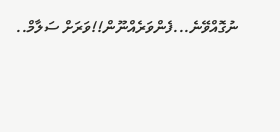ނުގޮއްވޭނެ...ފެންވަރެއްނޫން!!ވަރަށް ސަލާމް..